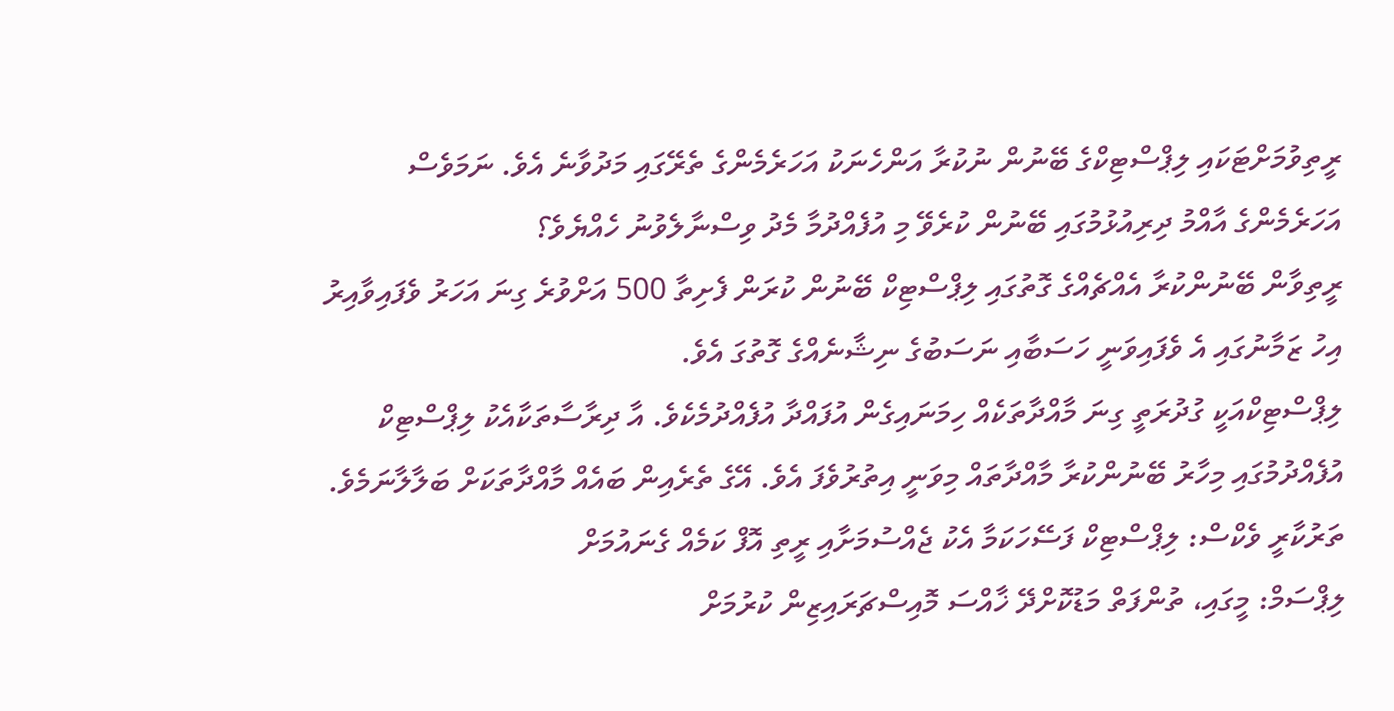ރީތިވުމަށްޓަކައި ލިޕްސްޓިކްގެ ބޭނުން ނުކުރާ އަންހެނަކު އަހަރެމެންގެ ތެރޭގައި މަދުވާނެ އެވެ. ނަމަވެސް އަހަރެމެންގެ އާއްމު ދިރިއުޅުމުގައި ބޭނުން ކުރެވޭ މި އުފެއްދުމާ މެދު ވިސްނާލެވުނު ހެއްޔެވެ؟
ރީތިވާން ބޭނުންކުރާ އެއްޗެއްގެ ގޮތުގައި ލިޕްސްޓިކް ބޭނުން ކުރަން ފެށިތާ 500 އަށްވުރެ ގިނަ އަހަރު ވެފައިވާއިރު އިހު ޒަމާނުގައި އެ ވެފައިވަނީ ހަސަބާއި ނަސަބުގެ ނިޝާނެއްގެ ގޮތުގަ އެވެ.
ލިޕްސްޓިކްއަކީ ގުދުރަތީ ގިނަ މާއްދާތަކެއް ހިމަނައިގެން އުފައްދާ އުފެއްދުމެކެވެ. އާ ދިރާސާތަކާއެކު ލިޕްސްޓިކް އުފެއްދުމުގައި މިހާރު ބޭނުންކުރާ މާއްދާތައް މިވަނީ އިތުރުވެފަ އެވެ. އޭގެ ތެރެއިން ބައެއް މާއްދާތަކަށް ބަލާލާނަމެވެ.
ތަރުކާރީ ވެކްސް: ލިޕްސްޓިކް ފަސޭހަކަމާ އެކު ޖެއްސުމަށާއި ރީތި އޮފް ކަމެއް ގެނައުމަށް
ލިޕްސަމް: މީގައި، ތުންފަތް މަޑުކޮށްދޭ ޚާއްސަ މޮއިސްޗަރައިޒިން ކުރުމަށް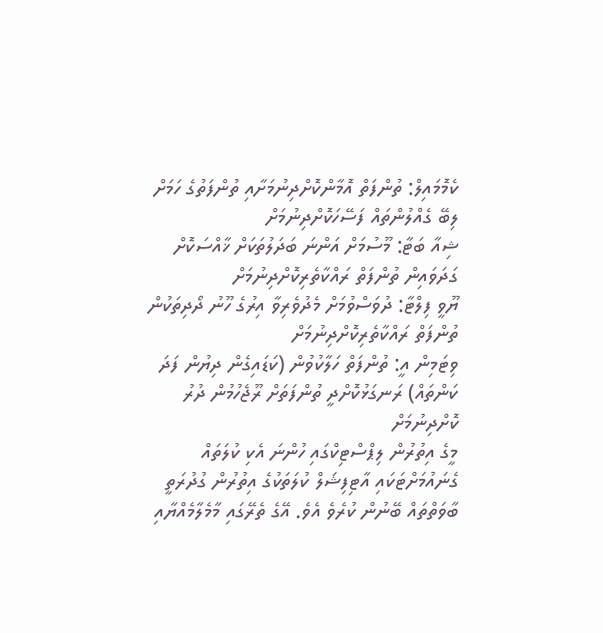ކެމޮމައިލް: ތުންފަތް އޮމާންކޮށްދިނުމަށާއި ތުންފަތުގެ ހަމަށް ލިބޭ ގެއްލުންތައް ފަސޭހަކޮށްދިނުމަށް
ޝިއާ ބަޓާ: މޫސުމަށް އަންނަ ބަދަލުތަކަށް ޚާއްސަކޮށް ގަދަވައިން ތުންފަތް ރައްކާތެރިކޮށްދިނުމަށް
ޔޫވީ ފިލްޓާ: ދުވަސްވުމަށް މެދުވެރިވާ އިރުގެ ހޫނު ދޯދިތަކުން ތުންފަތް ރައްކާތެރިކޮށްދިނުމަށް
ވިޓަމިން އީ: ތުންފަތް ހަލާކުވުން (ކަޑައިގެން ދިޔުން ފަދަ ކަންތައް) ރަނގަޅުކޮށްދީ ތުންފަތަށް ރޫޖެހުމުން ދުރު ކޮށްދިނުމަށް
މީގެ އިތުރުން ލިޕްސްޓިކްގައި ހުންނަ އެކި ކުލަތައް ގެނައުމަށްޓަކައި އާޓިފިޝަލް ކުލަތަކުގެ އިތުރުން ގުދުރަތީ ބާވަތްތައް ބޭނުން ކުރެވެ އެވެ. އޭގެ ތެރޭގައި މާމެލާމެއްޔާއި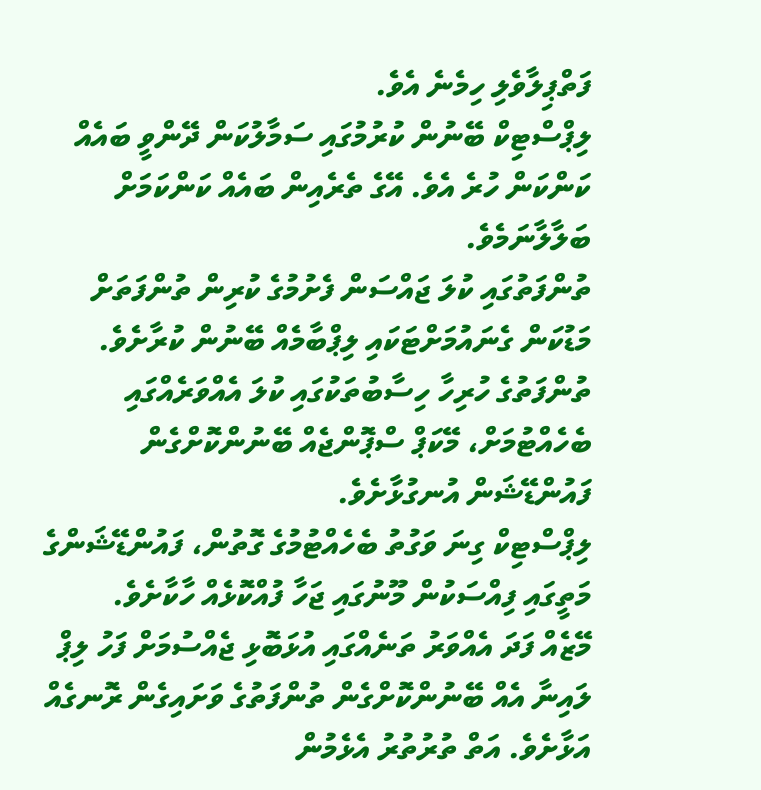ފަތްޕިލާވެލި ހިމެނެ އެވެ.
ލިޕްސްޓިކް ބޭނުން ކުރުމުގައި ސަމާލުކަން ދޭންވީ ބައެއް ކަންކަން ހުރެ އެވެ. އޭގެ ތެރެއިން ބައެއް ކަންކަމަށް ބަލާލާނަމެވެ.
ތުންފަތުގައި ކުލަ ޖައްސަން ފެށުމުގެ ކުރިން ތުންފަތަށް މަޑުކަން ގެނައުމަށްޓަކައި ލިޕްބާމެއް ބޭނުން ކުރާށެވެ.
ތުންފަތުގެ ހުރިހާ ހިސާބުތަކުގައި ކުލަ އެއްވަރެއްގައި ބެހެއްޓުމަށް، މޭކަޕް ސްޕޮންޖެއް ބޭނުންކޮށްގެން ފައުންޑޭޝަން އުނގުޅާށެވެ.
ލިޕްސްޓިކް ގިނަ ވަގުތު ބެހެއްޓުމުގެ ގޮތުން، ފައުންޑޭޝަންގެ މަތީގައި ފިއްސަކުން މޫނުގައި ޖަހާ ފުއްކޮޅެއް ހާކާށެވެ.
މޭޒެއް ފަދަ އެއްވަރު ތަނެއްގައި އުޅަބޮޅި ޖެއްސުމަށް ފަހު ލިޕް ލައިނާ އެއް ބޭނުންކޮށްގެން ތުންފަތުގެ ވަށައިގެން ރޮނގެއް އަޅާށެވެ. އަތް ތުރުތުރު އެޅެމުން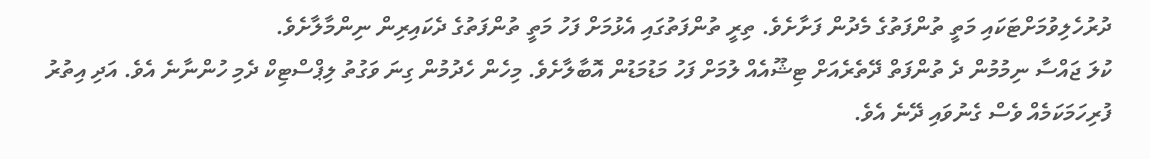ދުރުހެލިވުމަށްޓަކައި މަތީ ތުންފަތުގެ މެދުން ފަށާށެވެ. ތިރީ ތުންފަތުގައި އެޅުމަށް ފަހު މަތީ ތުންފަތުގެ ދެކައިރިން ނިންމާލާށެވެ.
ކުލަ ޖައްސާ ނިމުމުން ދެ ތުންފަތް ދޭތެރެއަށް ޓިޝޫއެއް ލުމަށް ފަހު މަޑުމަޑުން އޮބާލާށެވެ. މިހެން ހެދުމުން ގިނަ ވަގުތު ލިޕްސްޓިކް ދެމި ހުންނާނެ އެވެ. އަދި އިތުރު ފުރިހަމަކަމެއް ވެސް ގެނުވައި ދޭނެ އެވެ.